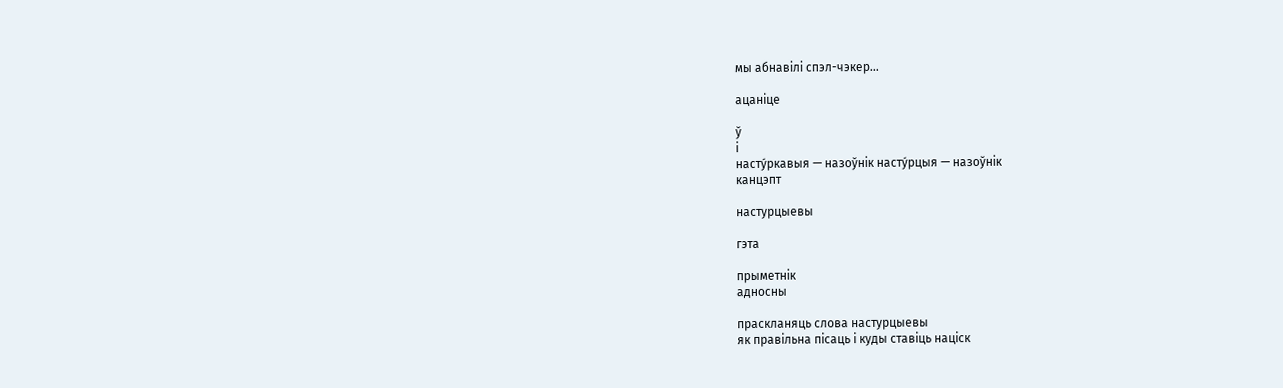мы абнавілі спэл-чэкер...

ацаніце

ў
і
насту́ркавыя — назоўнік насту́рцыя — назоўнік
канцэпт

настурцыевы

гэта

прыметнік
адносны

праскланяць слова настурцыевы
як правільна пісаць і куды ставіць націск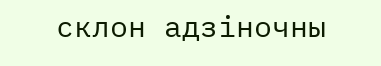склон адзіночны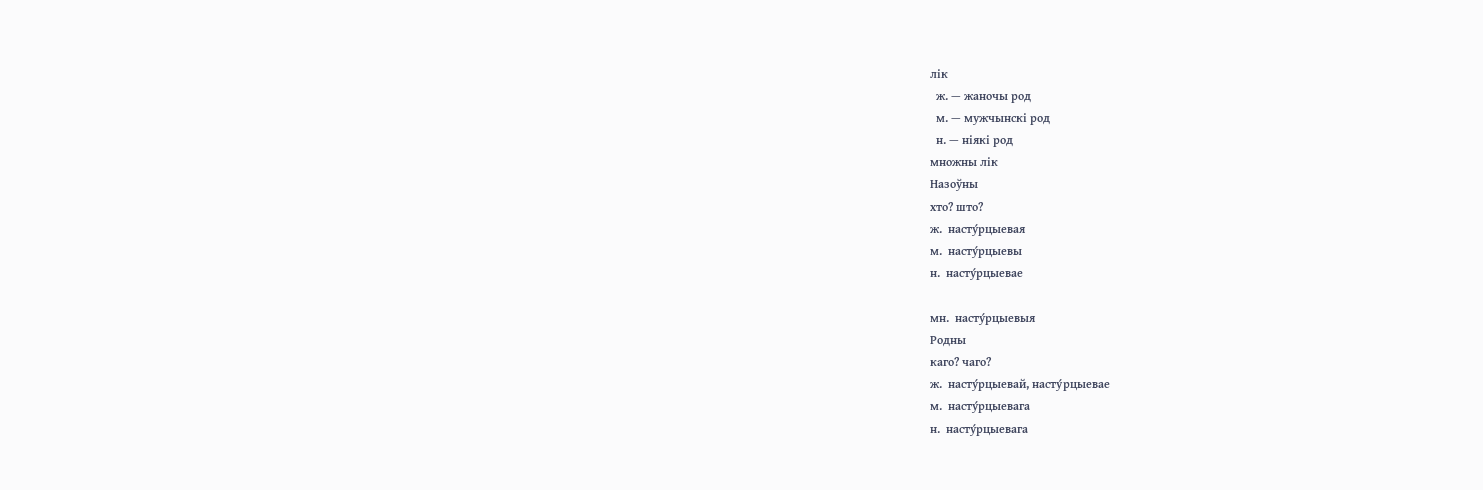лік
  ж. — жаночы род
  м. — мужчынскі род
  н. — ніякі род
множны лік
Назоўны
хто? што?
ж.  насту́рцыевая
м.  насту́рцыевы
н.  насту́рцыевае

мн.  насту́рцыевыя
Родны
каго? чаго?
ж.  насту́рцыевай, насту́рцыевае
м.  насту́рцыевага
н.  насту́рцыевага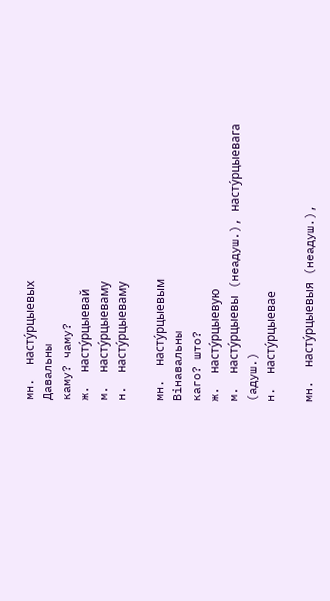мн.  насту́рцыевых
Давальны
каму? чаму?
ж.  насту́рцыевай
м.  насту́рцыеваму
н.  насту́рцыеваму

мн.  насту́рцыевым
Вінавальны
каго? што?
ж.  насту́рцыевую
м.  насту́рцыевы (неадуш.), насту́рцыевага (адуш.)
н.  насту́рцыевае

мн.  насту́рцыевыя (неадуш.),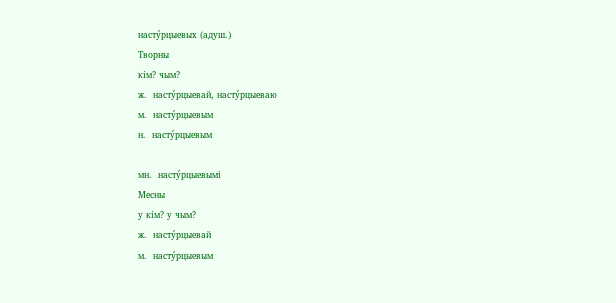насту́рцыевых (адуш.)
Творны
кім? чым?
ж.  насту́рцыевай, насту́рцыеваю
м.  насту́рцыевым
н.  насту́рцыевым

мн.  насту́рцыевымі
Месны
у кім? у чым?
ж.  насту́рцыевай
м.  насту́рцыевым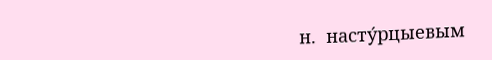н.  насту́рцыевым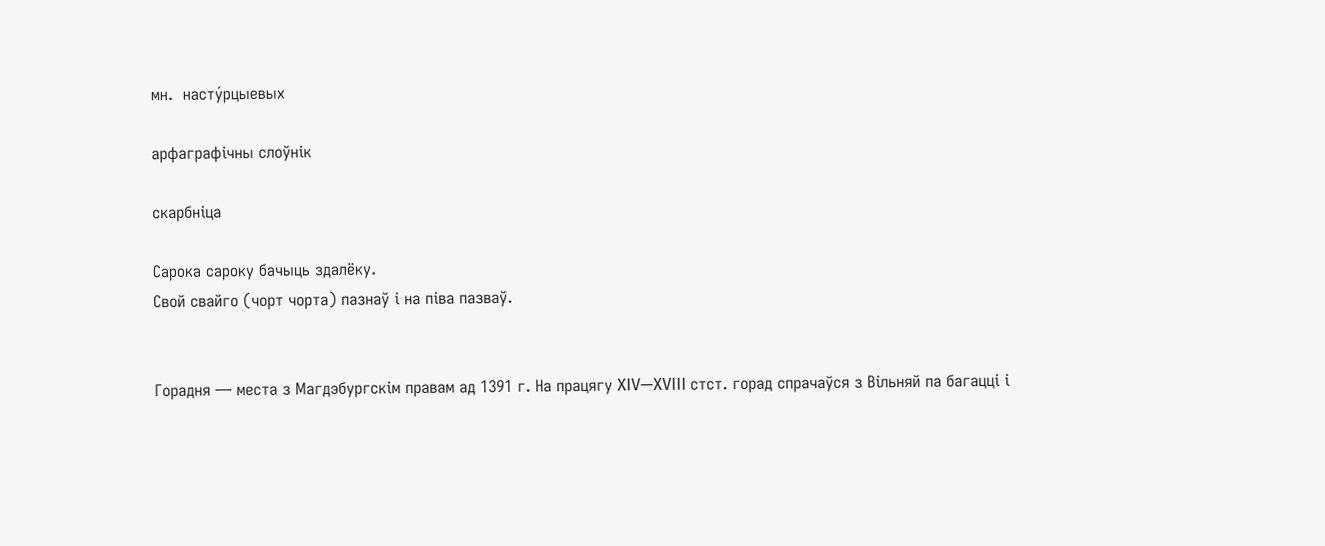мн.  насту́рцыевых

арфаграфічны слоўнік

скарбніца

Сарока сароку бачыць здалёку.
Свой свайго (чорт чорта) пазнаў і на піва пазваў.


Горадня — места з Магдэбургскім правам ад 1391 г. На працягу XIV—XVIII стст. горад спрачаўся з Вільняй па багацці і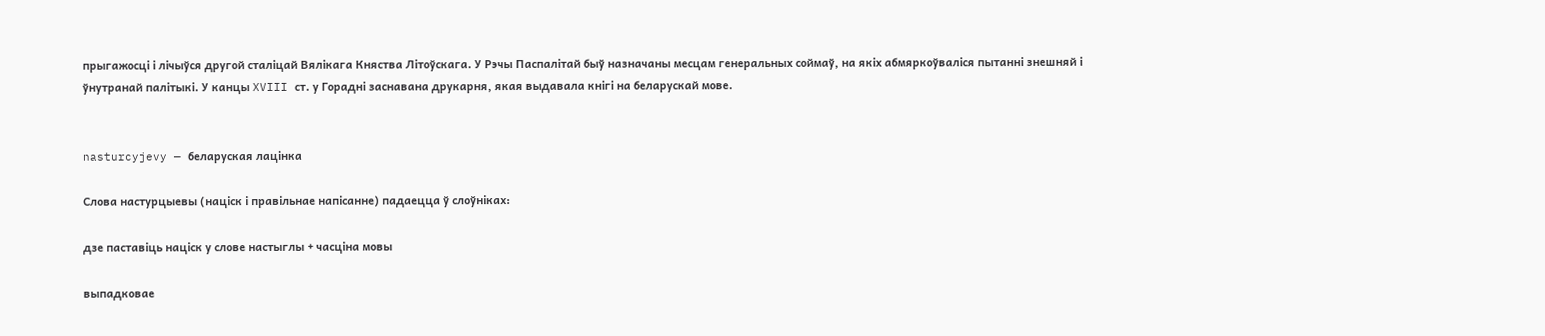прыгажосці і лічыўся другой сталіцай Вялікага Княства Літоўскага. У Рэчы Паспалітай быў назначаны месцам генеральных соймаў, на якіх абмяркоўваліся пытанні знешняй і ўнутранай палітыкі. У канцы XVIII ст. у Горадні заснавана друкарня, якая выдавала кнігі на беларускай мове.


nasturcyjevy — беларуская лацінка

Слова настурцыевы (націск і правільнае напісанне) падаецца ў слоўніках:

дзе паставіць націск у слове настыглы + часціна мовы

выпадковае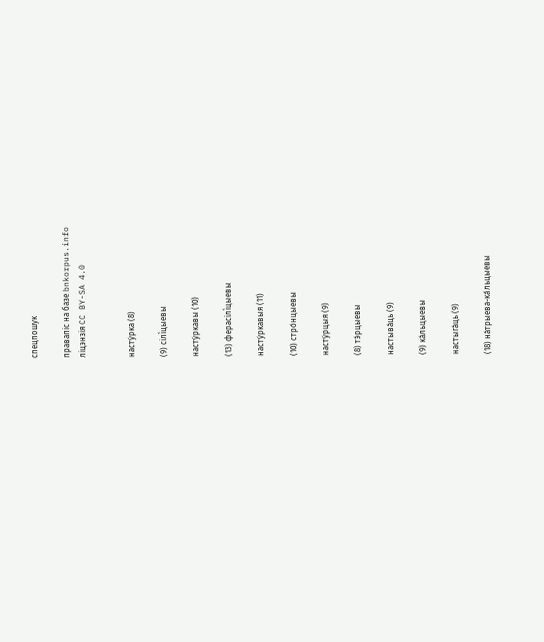спецпошук

правапіс на базе bnkorpus.info
ліцэнзія CC BY-SA 4.0


насту́рка (8)

(9) сілі́цыевы

насту́ркавы (10)

(13) ферасілі́цыевы

насту́ркавыя (11)

(10) стро́нцыевы

насту́рцыя (9)

(8) тэ́рцыевы

настыва́ць (9)

(9) ка́льцыевы

настыга́ць (9)

(18) на́трыева-ка́льцыевы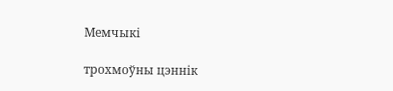Мемчыкі

трохмоўны цэннік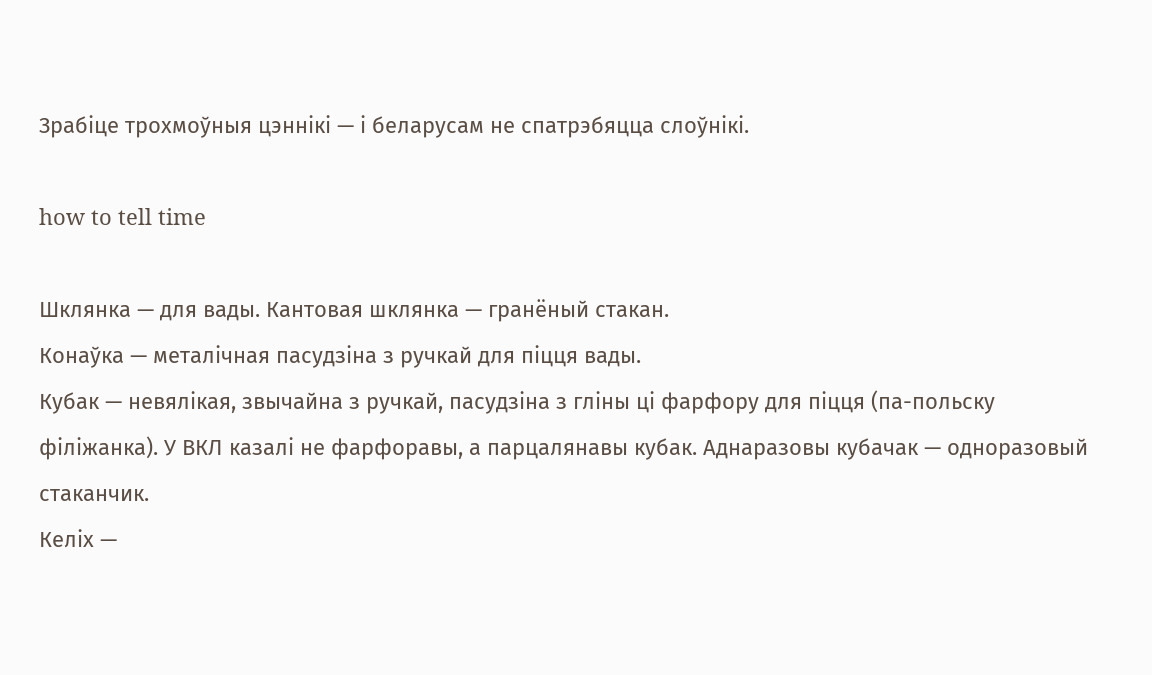Зрабіце трохмоўныя цэннікі — і беларусам не спатрэбяцца слоўнікі.

how to tell time

Шклянка — для вады. Кантовая шклянка — гранёный стакан.
Конаўка — металічная пасудзіна з ручкай для піцця вады.
Кубак — невялікая, звычайна з ручкай, пасудзіна з гліны ці фарфору для піцця (па-польску філіжанка). У ВКЛ казалі не фарфоравы, а парцалянавы кубак. Аднаразовы кубачак — одноразовый стаканчик.
Келіх —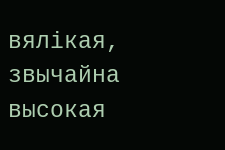вялікая, звычайна высокая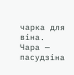чарка для віна.
Чара — пасудзіна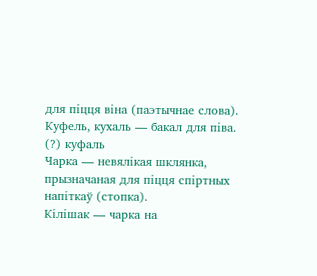для піцця віна (паэтычнае слова).
Куфель, кухаль — бакал для піва. (?) куфаль
Чарка — невялікая шклянка, прызначаная для піцця спіртных напіткаў (стопка).
Кілішак — чарка на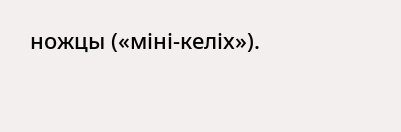ножцы («міні-келіх»).